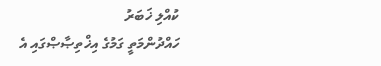ކުއްލި ޚަބަރު
ހައްދުންމަތީ ގަމުގެ އިޚްތިޞާޞްގައި އެ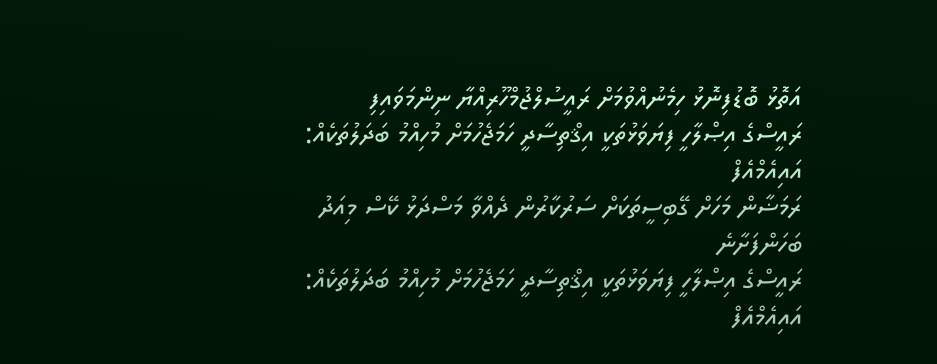އަތޮޅު ބޮޑުފިނޮޅު ހިމެނުއްވުމަށް ރައީސުލްޖުމްހޫރިއްޔާ ނިންމަވައިފި
ރައީސްގެ އިޞްލާހީ ފިޔަވަޅުތަކީ އިޤްތިސާދީ ހަމަޖެހުމަށް މުހިއްމު ބަދަލުތަކެއް: އައިއެމްއެފް
ރަމަޟާން މަހަށް ގޭބިސީތަކަށް ސަރުކާރުން ދެއްވާ މަސްދަޅު ކޭސް މިއަދު ބަހަންފަށާނެ
ރައީސްގެ އިޞްލާހީ ފިޔަވަޅުތަކީ އިޤްތިސާދީ ހަމަޖެހުމަށް މުހިއްމު ބަދަލުތަކެއް: އައިއެމްއެފް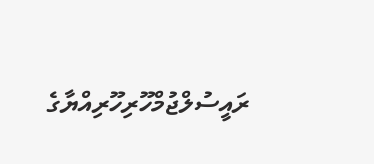ރައީސުލްޖުމްހޫރިހޫރިއްޔާގެ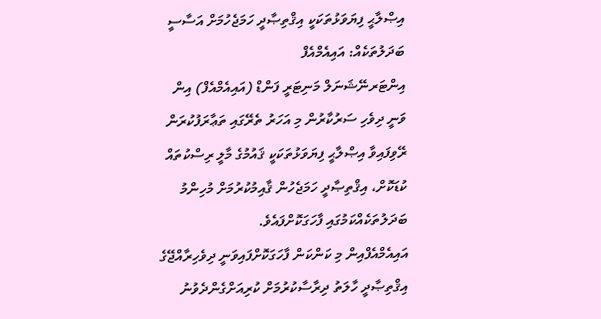އިޞްލާޙީ ފިޔަވަޅުތަކަކީ އިޤްތިޞާދީ ހަމަޖެހުމަށް އަސާސީ ބަދަލުތަކެއް: އައިއެމްއެފް
އިންޓަރނޭޝަނަލް މަނިޓަރީ ފަންޑް (އައިއެމްއެފް) އިން ވަނީ ދިވެހި ސަރުކާރުން މި އަހަރު ތެރޭގައި ތަޢާރަފުކުރަން ރޭވިފައިވާ އިޞްލާޙީ ފިޔަވަޅުތަކަކީ ޤައުމުގެ މާލީ ރިސްކުތައް ކުޑަކޮށް، އިޤްތިޞާދީ ހަމަޖެހުން ޤާއިމުކުރުމަށް މުހިންމު ބަދަލުތަކެއްކަމުގައި ފާހަގަކޮށްފައެވެ.
އައިއެމްއެފްއިން މި ކަންކަން ފާހަގަކޮށްފައިވަނީ ދިވެހިރާއްޖޭގެ އިޤްތިޞާދީ ހާލަތު ދިރާސާކުރުމަށް ކުރިއަށްގެންދެވުނު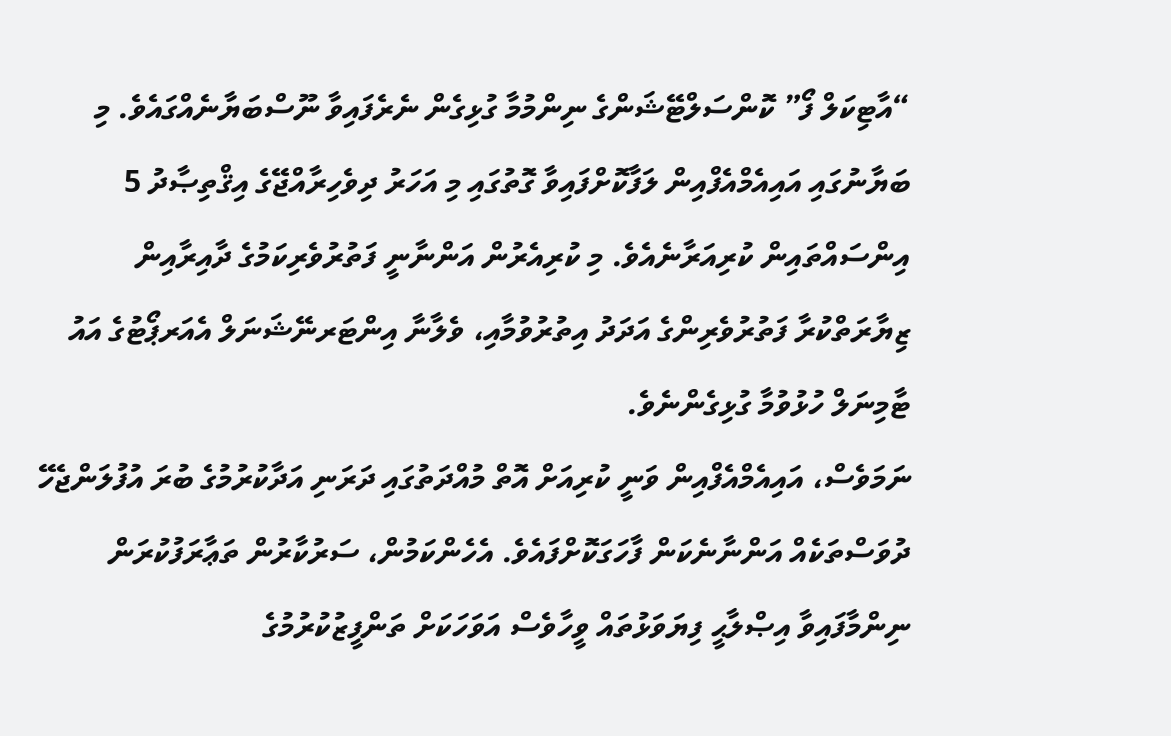“އާޓިކަލް ފޯ” ކޮންސަލްޓޭޝަންގެ ނިންމުމާ ގުޅިގެން ނެރެފައިވާ ނޫސްބަޔާނެއްގައެވެ. މި ބަޔާނުގައި އައިއެމްއެފްއިން ލަފާކޮށްފައިވާ ގޮތުގައި މި އަހަރު ދިވެހިރާއްޖޭގެ އިޤްތިޞާދު 5 އިންސައްތައިން ކުރިއަރާނެއެވެ. މި ކުރިއެރުން އަންނާނީ ފަތުރުވެރިކަމުގެ ދާއިރާއިން ޒިޔާރަތްކުރާ ފަތުރުވެރިންގެ އަދަދު އިތުރުވުމާއި، ވެލާނާ އިންޓަރނޭޝަނަލް އެއަރޕޯޓުގެ އައު ޓާމިނަލް ހުޅުވުމާ ގުޅިގެންނެވެ.
ނަމަވެސް، އައިއެމްއެފްއިން ވަނީ ކުރިއަށް އޮތް މުއްދަތުގައި ދަރަނި އަދާކުރުމުގެ ބުރަ އުފުލަންޖެހޭ ދުވަސްތަކެއް އަންނާނެކަން ފާހަގަކޮށްފައެވެ. އެހެންކަމުން، ސަރުކާރުން ތަޢާރަފުކުރަން ނިންމާފައިވާ އިޞްލާޙީ ފިޔަވަޅުތައް ވީހާވެސް އަވަހަކަށް ތަންފީޒުކުރުމުގެ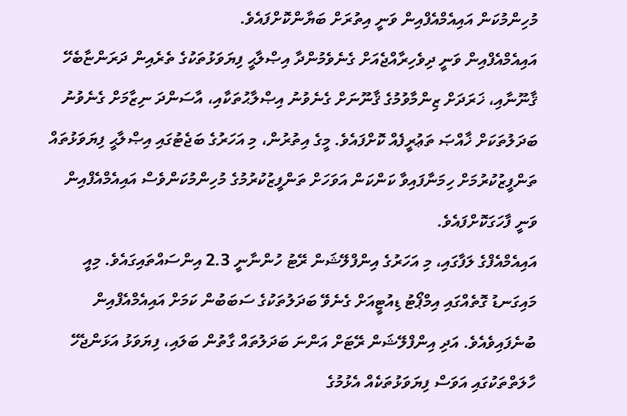މުހިންމުކަން އައިއެމްއެފްއިން ވަނީ އިތުރަށް ބަޔާންކޮށްފައެވެ.
އައިއެމްއެފްއިން ވަނީ ދިވެހިރާއްޖެއަށް ގެނެވެމުންދާ އިޞްލާޙީ ފިޔަވަޅުތަކުގެ ތެރެއިން ދަރަންޏާބެހޭ ޤާނޫނާއި، ޚަރަދަށް ޒިންމާވުމުގެ ޤާނޫނަށް ގެނެވުނު އިޞްލާޙުތަކާއި، އާސަންދަ ނިޒާމަށް ގެނެވުނު ބަދަލުތަކަށް ޚާއްޞަ ތަޢުރީފެއް ކޮށްފައެވެ. މީގެ އިތުރުން، މި އަހަރުގެ ބަޖެޓުގައި އިޞްލާޙީ ފިޔަވަޅުތައް ތަންފީޒުކުރުމަށް ހިމަނާފައިވާ ކަންކަން އަވަހަށް ތަންފީޒުކުރުމުގެ މުހިންމުކަންވެސް އައިއެމްއެފްއިން ވަނީ ފާހަގަކޮށްފައެވެ.
އައިއެމްއެފްގެ ލަފާގައި، މި އަހަރުގެ އިންފްލޭޝަން ރޭޓު ހުންނާނީ 2.3 އިންސައްތައިގައެވެ. މިއީ މައިގަނޑު ގޮތެއްގައި އިމްޕޯޓު ޑިއުޓީއަށް ގެނެވޭ ބަދަލުތަކުގެ ސަބަބުން ކަމަށް އައިއެމްއެފްއިން ބުނެފައިވެއެވެ. އަދި އިންފްލޭޝަން ރޭޓަށް އަންނަ ބަދަލުތައް ގާތުން ބަލައި، ފިޔަވަޅު އަޅަންޖެހޭ ހާލަތްތަކުގައި އަވަސް ފިޔަވަޅުތަކެއް އެޅުމުގެ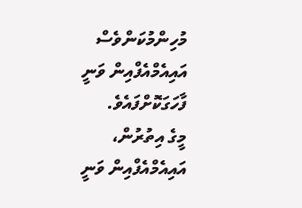މުހިންމުކަންވެސް އައިއެމްއެފްއިން ވަނީ ފާހަގަކޮށްފައެވެ.
މީގެ އިތުރުން، އައިއެމްއެފްއިން ވަނީ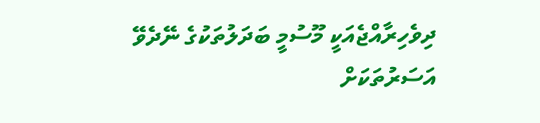ދިވެހިރާއްޖެއަކީ މޫސުމީ ބަދަލުތަކުގެ ނޭދެވޭ އަސަރުތަކަށް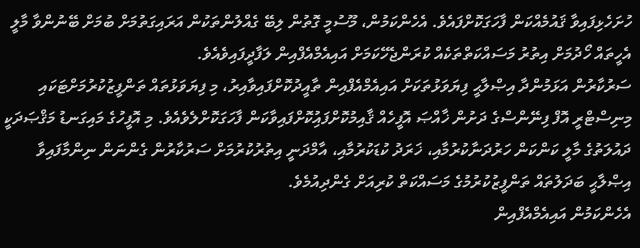ހުށަހެޅިފައިވާ ޤައުމެއްކަން ފާހަގަކޮށްފައެވެ. އެހެންކަމުން، މޫސުމީ ގޮތުން ލިބޭ ގެއްލުންތަކުން އަރައިގަތުމަށް ބުމަށް ބޭނުންވާ މާލީ އެހީތައް ހޯދުމަށް އިތުރު މަސައްކަތްތަކެއް ކުރަންޖެހޭކަމަށް އައިއެމްއެފްއިން ލަފާދީފައިވެއެވެ.
ސަރުކާރުން އަޅަމުންދާ އިޞްލާޙީ ފިޔަވަޅުތަކަށް އައިއެމްއެފްއިން ތާއީދުކޮށްފައިވާއިރު، މި ފިޔަވަޅުތައް ތަންފީޒުކުރުމަށްޓަކައި މިނިސްޓްރީ އޮފް ފިނޭންސްގެ ދަށުން ޚާއްޞަ އޮފީހެއް ޤާއިމުކޮށްފައިުކޮށްފައިވާކަން ފާހަގަކޮށްލެވެއެވެ. މި އޮފީހުގެ މައިގަނޑު މަޤްޞަދަކީ ދައުލަތުގެ މާލީ ކަންކަން ހަރުދަނާކުރުމާއި، ޚަރަދު ކުޑަކުރުމާއި، އާމްދަނީ އިތުރުކުރުމަށް ސަރުކާރުން ގެންނަން ނިންމާފައިވާ އިޞްލާޙީ ބަދަލުތައް ތަންފީޒުކުރުމުގެ މަސައްކަތް ކުރިއަށް ގެންދިއުމެވެ.
އެހެންކަމުން އައިއެމްއެފްއިން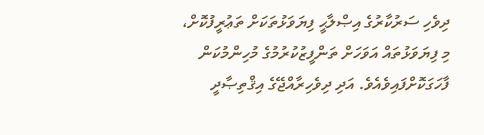ދިވެހި ސަރުކާރުގެ އިޞްލާޙީ ފިޔަވަޅުތަކަށް ތަޢުރީފުކޮށް، މި ފިޔަވަޅުތައް އަވަހަށް ތަންފީޒުކުރުމުގެ މުހިންމުކަން ފާހަގަކޮށްފައިވެއެވެ. އަދި ދިވެހިރާއްޖޭގެ އިޤްތިޞާދީ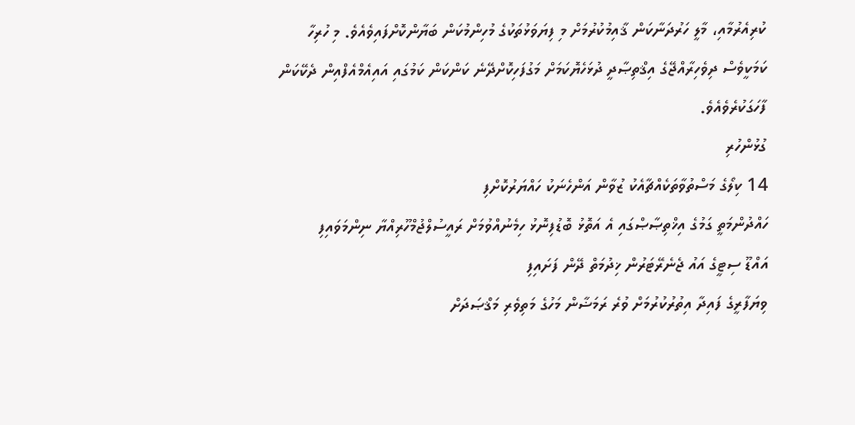ކުރިއެރުމާއި، މާލީ ހަރުދަނާކަން ޤާއިމުކުރުމަށް މި ފިޔަވަޅުތަކުގެ މުހިންމުކަން ބަޔާންކޮށްފައިވެއެވެ. މި ހުރިހާ ކަމަކީވެސް ދިވެހިރާއްޖޭގެ އިޤްތިޞާދީ ދުޅަހެޔޮކަމަށް މަގުފަހިކޮށްދޭނެ ކަންކަން ކަމުގައި އައިއެމްއެފްއިން ދެކޭކަން ފާހަގަކުރެވެއެވެ.
ގުޅުންހުރި
14 ކިލޯގެ މަސްތުވާތަކެއްޗާއެކު ޒުވާން އަންހެނަކު ހައްޔަރުކޮށްފި
ހައްދުންމަތީ ގަމުގެ އިޚްތިޞާޞްގައި އެ އަތޮޅު ބޮޑުފިނޮޅު ހިމެނުއްވުމަށް ރައީސުލްޖުމްހޫރިއްޔާ ނިންމަވައިފި
އައްޑޫ ސިޓީގެ އައު ޖެނެރޭޓަރުން ޚިދުމަތް ދޭން ފަށައިފި
ވިޔަފާރީގެ ފައިދާ އިތުރުކުރުމަށް ވުރެ ރަމަޟާން މަހުގެ މަތިވެރި މަޤްޞަދަށް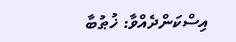އިސްކަންދެއްވާ: ޚުޠުބާ